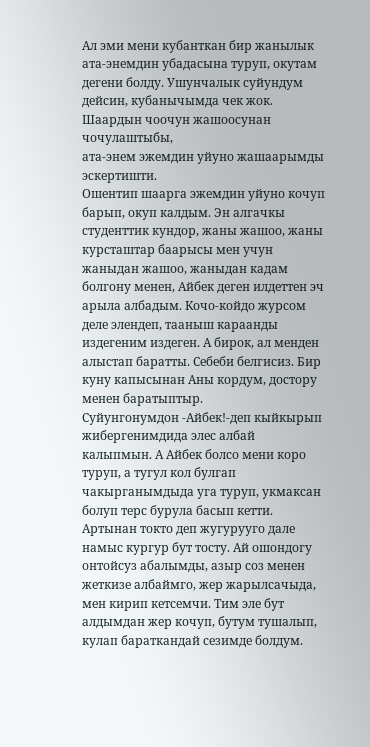Ал эми мени кубанткан бир жанылык ата-энемдин убадасына туруп, окутам дегени болду. Ушунчалык суйундум дейсин, кубанычымда чек жок. Шаардын чоочун жашоосунан чочулаштыбы,
ата-энем эжемдин уйуно жашаарымды эскертишти.
Ошентип шаарга эжемдин уйуно кочуп барып, окуп калдым. Эн алгачкы студенттик кундор, жаны жашоо, жаны курсташтар баарысы мен учун жаныдан жашоо, жаныдан кадам болгону менен, Айбек деген илдеттен эч арыла албадым. Кочо-койдо журсом деле элендеп, тааныш караанды издегеним издеген. А бирок, ал менден алыстап баратты. Себеби белгисиз. Бир куну капысынан Аны кордум, достору менен баратыптыр.
Суйунгонумдон -Айбек!-деп кыйкырып жибергенимдида элес албай калыпмын. А Айбек болсо мени коро туруп, а тугул кол булгап чакырганымдыда уга туруп, укмаксан болуп терс бурула басып кетти. Артынан токто деп жугурууго дале намыс кургур бут тосту. Ай ошондогу онтойсуз абалымды, азыр соз менен жеткизе албаймго, жер жарылсачыда,
мен кирип кетсемчи. Тим эле бут алдымдан жер кочуп, бутум тушалып, кулап бараткандай сезимде болдум.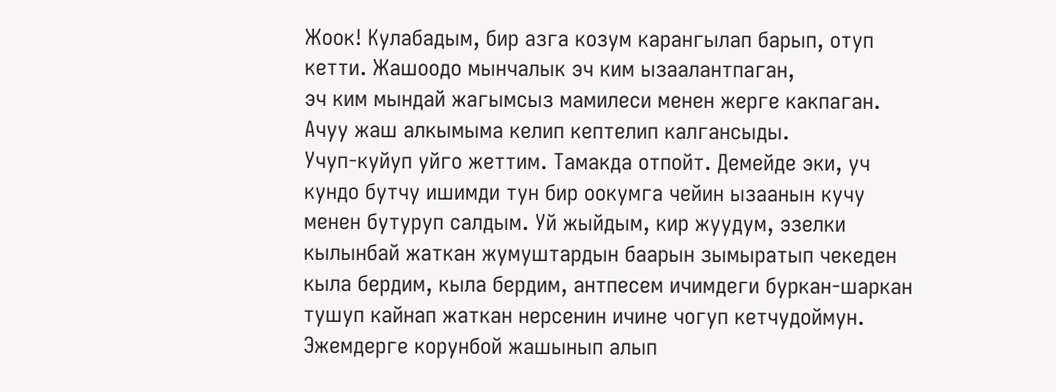Жоок! Кулабадым, бир азга козум карангылап барып, отуп кетти. Жашоодо мынчалык эч ким ызаалантпаган,
эч ким мындай жагымсыз мамилеси менен жерге какпаган. Ачуу жаш алкымыма келип кептелип калгансыды.
Учуп-куйуп уйго жеттим. Тамакда отпойт. Демейде эки, уч кундо бутчу ишимди тун бир оокумга чейин ызаанын кучу менен бутуруп салдым. Уй жыйдым, кир жуудум, эзелки кылынбай жаткан жумуштардын баарын зымыратып чекеден кыла бердим, кыла бердим, антпесем ичимдеги буркан-шаркан тушуп кайнап жаткан нерсенин ичине чогуп кетчудоймун.
Эжемдерге корунбой жашынып алып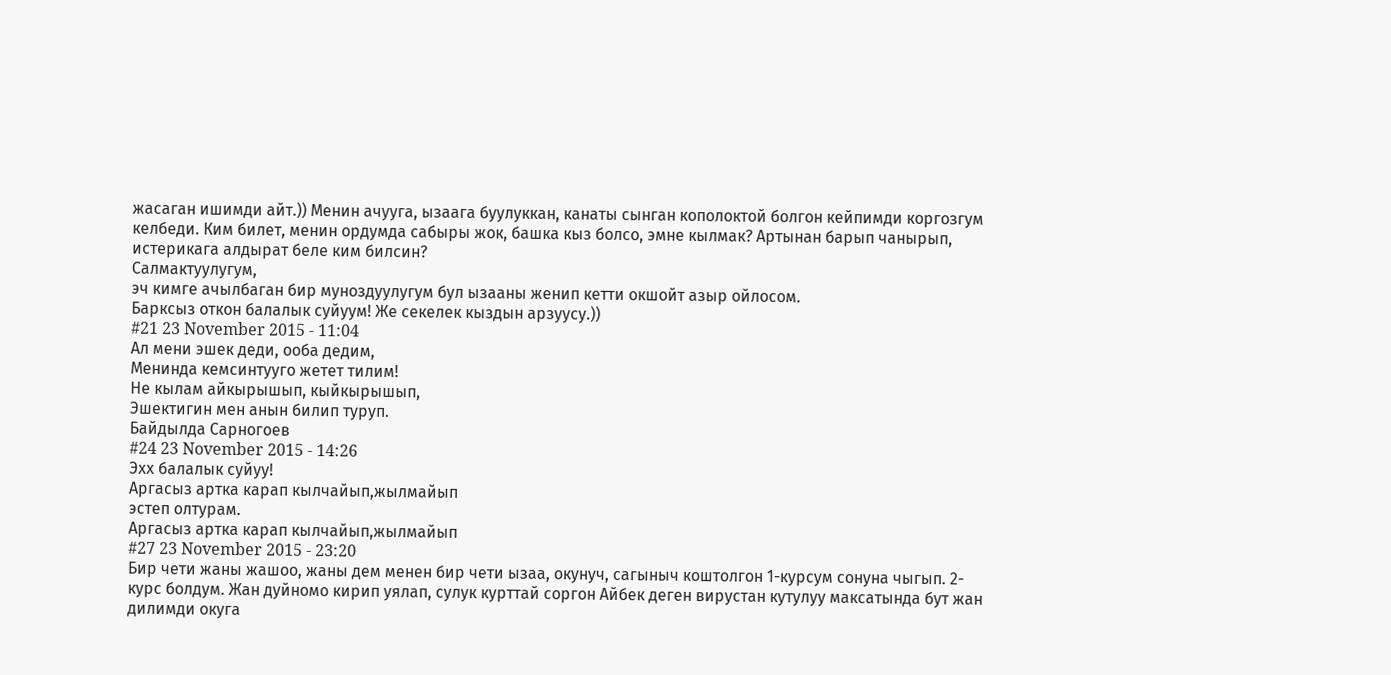жасаган ишимди айт.)) Менин ачууга, ызаага буулуккан, канаты сынган кополоктой болгон кейпимди коргозгум келбеди. Ким билет, менин ордумда сабыры жок, башка кыз болсо, эмне кылмак? Артынан барып чанырып, истерикага алдырат беле ким билсин?
Салмактуулугум,
эч кимге ачылбаган бир муноздуулугум бул ызааны женип кетти окшойт азыр ойлосом.
Барксыз откон балалык суйуум! Же секелек кыздын арзуусу.))
#21 23 November 2015 - 11:04
Ал мени эшек деди, ооба дедим,
Менинда кемсинтууго жетет тилим!
Не кылам айкырышып, кыйкырышып,
Эшектигин мен анын билип туруп.
Байдылда Сарногоев
#24 23 November 2015 - 14:26
Эхх балалык суйуу!
Аргасыз артка карап кылчайып,жылмайып
эстеп олтурам.
Аргасыз артка карап кылчайып,жылмайып
#27 23 November 2015 - 23:20
Бир чети жаны жашоо, жаны дем менен бир чети ызаа, окунуч, сагыныч коштолгон 1-курсум сонуна чыгып. 2-курс болдум. Жан дуйномо кирип уялап, сулук курттай соргон Айбек деген вирустан кутулуу максатында бут жан дилимди окуга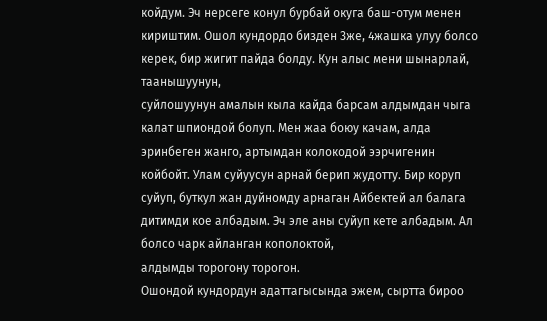койдум. Эч нерсеге конул бурбай окуга баш-отум менен кириштим. Ошол кундордо бизден 3же, 4жашка улуу болсо керек, бир жигит пайда болду. Кун алыс мени шынарлай, таанышуунун,
суйлошуунун амалын кыла кайда барсам алдымдан чыга калат шпиондой болуп. Мен жаа боюу качам, алда эринбеген жанго, артымдан колокодой ээрчигенин койбойт. Улам суйуусун арнай берип жудотту. Бир коруп суйуп, буткул жан дуйномду арнаган Айбектей ал балага дитимди кое албадым. Эч эле аны суйуп кете албадым. Ал болсо чарк айланган кополоктой,
алдымды торогону торогон.
Ошондой кундордун адаттагысында эжем, сыртта бироо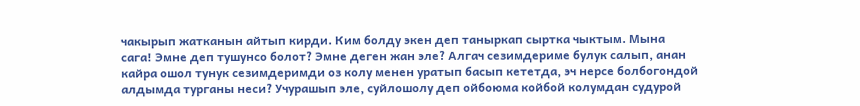чакырып жатканын айтып кирди. Ким болду экен деп таныркап сыртка чыктым. Мына сага! Эмне деп тушунсо болот? Эмне деген жан эле? Алгач сезимдериме булук салып, анан кайра ошол тунук сезимдеримди оз колу менен уратып басып кететда, эч нерсе болбогондой алдымда турганы неси? Учурашып эле, суйлошолу деп ойбоюма койбой колумдан судурой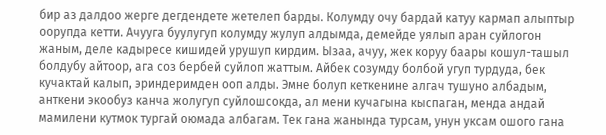бир аз далдоо жерге дегдендете жетелеп барды. Колумду очу бардай катуу кармап алыптыр оорупда кетти. Ачууга буулугуп колумду жулуп алдымда, демейде уялып аран суйлогон жаным, деле кадыресе кишидей урушуп кирдим. Ызаа, ачуу, жек коруу баары кошул-ташыл болдубу айтоор, ага соз бербей суйлоп жаттым. Айбек созумду болбой угуп турдуда, бек кучактай калып, эриндеримден ооп алды. Эмне болуп кеткенине алгач тушуно албадым, анткени экообуз канча жолугуп суйлошсокда, ал мени кучагына кыспаган, менда андай мамилени кутмок тургай оюмада албагам. Тек гана жанында турсам, унун уксам ошого гана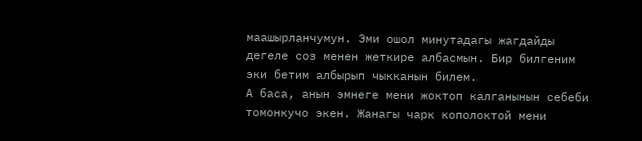маашырланчумун. Эми ошол минутадагы жагдайды дегеле соз менен жеткире албасмын. Бир билгеним эки бетим албырып чыкканын билем.
А баса, анын эмнеге мени жоктоп калганынын себеби томонкучо экен. Жанагы чарк кополоктой мени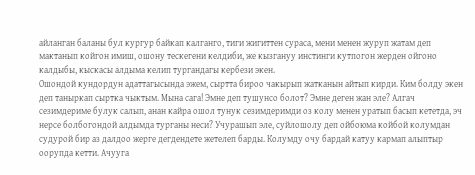айланган баланы бул кургур байкап калганго, тиги жигиттен сураса, мени менен журуп жатам деп мактанып койгон имиш, ошону тескегени келдиби, же кызгануу инстинги кутпогон жерден ойгоно калдыбы, кыскасы алдыма келип тургандагы кербези экен.
Ошондой кундордун адаттагысында эжем, сыртта бироо чакырып жатканын айтып кирди. Ким болду экен деп таныркап сыртка чыктым. Мына сага! Эмне деп тушунсо болот? Эмне деген жан эле? Алгач сезимдериме булук салып, анан кайра ошол тунук сезимдеримди оз колу менен уратып басып кететда, эч нерсе болбогондой алдымда турганы неси? Учурашып эле, суйлошолу деп ойбоюма койбой колумдан судурой бир аз далдоо жерге дегдендете жетелеп барды. Колумду очу бардай катуу кармап алыптыр оорупда кетти. Ачууга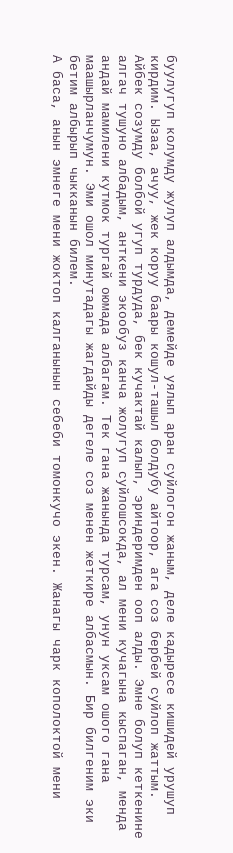буулугуп колумду жулуп алдымда, демейде уялып аран суйлогон жаным, деле кадыресе кишидей урушуп кирдим. Ызаа, ачуу, жек коруу баары кошул-ташыл болдубу айтоор, ага соз бербей суйлоп жаттым. Айбек созумду болбой угуп турдуда, бек кучактай калып, эриндеримден ооп алды. Эмне болуп кеткенине алгач тушуно албадым, анткени экообуз канча жолугуп суйлошсокда, ал мени кучагына кыспаган, менда андай мамилени кутмок тургай оюмада албагам. Тек гана жанында турсам, унун уксам ошого гана маашырланчумун. Эми ошол минутадагы жагдайды дегеле соз менен жеткире албасмын. Бир билгеним эки бетим албырып чыкканын билем.
А баса, анын эмнеге мени жоктоп калганынын себеби томонкучо экен. Жанагы чарк кополоктой мени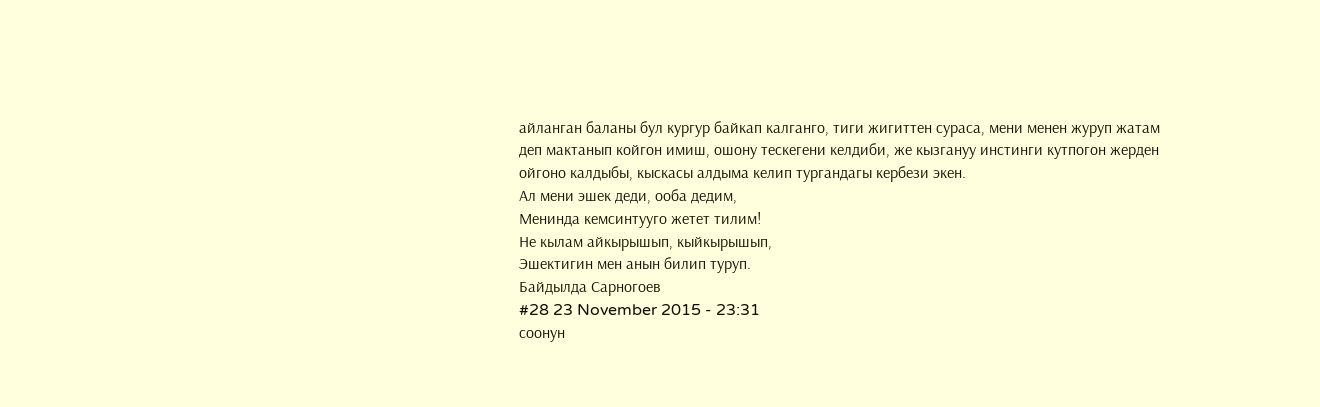айланган баланы бул кургур байкап калганго, тиги жигиттен сураса, мени менен журуп жатам деп мактанып койгон имиш, ошону тескегени келдиби, же кызгануу инстинги кутпогон жерден ойгоно калдыбы, кыскасы алдыма келип тургандагы кербези экен.
Ал мени эшек деди, ооба дедим,
Менинда кемсинтууго жетет тилим!
Не кылам айкырышып, кыйкырышып,
Эшектигин мен анын билип туруп.
Байдылда Сарногоев
#28 23 November 2015 - 23:31
соонун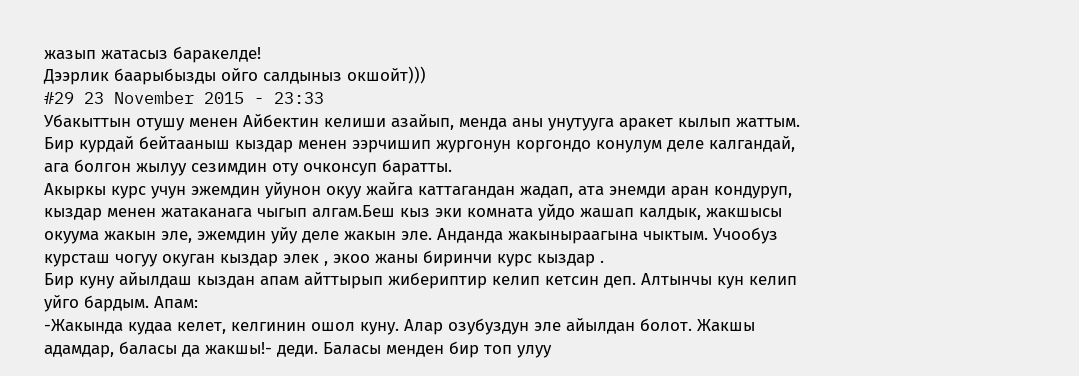жазып жатасыз баракелде!
Дээрлик баарыбызды ойго салдыныз окшойт)))
#29 23 November 2015 - 23:33
Убакыттын отушу менен Айбектин келиши азайып, менда аны унутууга аракет кылып жаттым. Бир курдай бейтааныш кыздар менен ээрчишип жургонун коргондо конулум деле калгандай, ага болгон жылуу сезимдин оту очконсуп баратты.
Акыркы курс учун эжемдин уйунон окуу жайга каттагандан жадап, ата энемди аран кондуруп, кыздар менен жатаканага чыгып алгам.Беш кыз эки комната уйдо жашап калдык, жакшысы окуума жакын эле, эжемдин уйу деле жакын эле. Анданда жакыныраагына чыктым. Учообуз курсташ чогуу окуган кыздар элек , экоо жаны биринчи курс кыздар .
Бир куну айылдаш кыздан апам айттырып жибериптир келип кетсин деп. Алтынчы кун келип уйго бардым. Апам:
-Жакында кудаа келет, келгинин ошол куну. Алар озубуздун эле айылдан болот. Жакшы адамдар, баласы да жакшы!- деди. Баласы менден бир топ улуу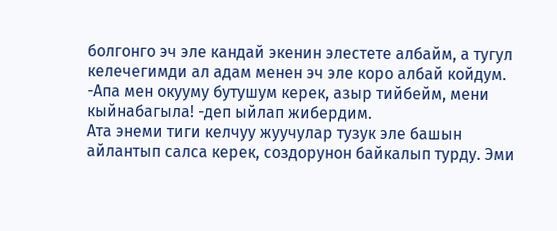болгонго эч эле кандай экенин элестете албайм, а тугул келечегимди ал адам менен эч эле коро албай койдум.
-Апа мен окууму бутушум керек, азыр тийбейм, мени кыйнабагыла! -деп ыйлап жибердим.
Ата энеми тиги келчуу жуучулар тузук эле башын айлантып салса керек, создорунон байкалып турду. Эми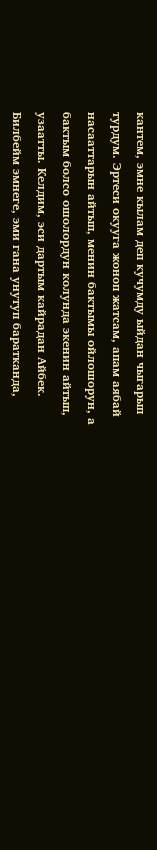кантем, эмне кылам деп кучумду ыйдан чыгарып турдум. Эртеси окууга жоноп жатсам, апам аябай насааттарын айтып, менин бактымы ойлошорун, а бактым болсо ошолордун колунда экенин айтып, узаатты. Келдим, эси дартым кайрадан Айбек. Билбейм эмнеге, эми гана унутуп баратканда,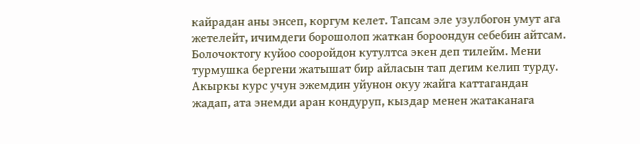кайрадан аны энсеп, коргум келет. Тапсам эле узулбогон умут ага жетелейт, ичимдеги борошолоп жаткан бороондун себебин айтсам. Болочоктогу куйоо сооройдон кутултса экен деп тилейм. Мени турмушка бергени жатышат бир айласын тап дегим келип турду.
Акыркы курс учун эжемдин уйунон окуу жайга каттагандан жадап, ата энемди аран кондуруп, кыздар менен жатаканага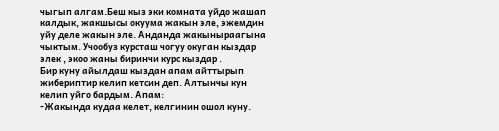чыгып алгам.Беш кыз эки комната уйдо жашап калдык, жакшысы окуума жакын эле, эжемдин уйу деле жакын эле. Анданда жакыныраагына чыктым. Учообуз курсташ чогуу окуган кыздар элек , экоо жаны биринчи курс кыздар .
Бир куну айылдаш кыздан апам айттырып жибериптир келип кетсин деп. Алтынчы кун келип уйго бардым. Апам:
-Жакында кудаа келет, келгинин ошол куну.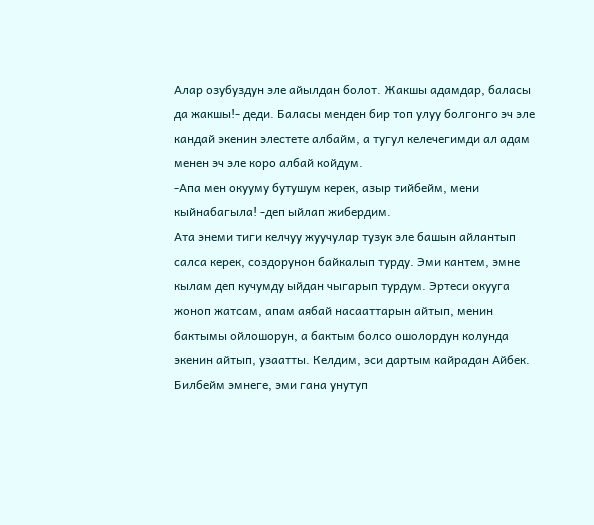Алар озубуздун эле айылдан болот. Жакшы адамдар, баласы да жакшы!- деди. Баласы менден бир топ улуу болгонго эч эле кандай экенин элестете албайм, а тугул келечегимди ал адам менен эч эле коро албай койдум.
-Апа мен окууму бутушум керек, азыр тийбейм, мени кыйнабагыла! -деп ыйлап жибердим.
Ата энеми тиги келчуу жуучулар тузук эле башын айлантып салса керек, создорунон байкалып турду. Эми кантем, эмне кылам деп кучумду ыйдан чыгарып турдум. Эртеси окууга жоноп жатсам, апам аябай насааттарын айтып, менин бактымы ойлошорун, а бактым болсо ошолордун колунда экенин айтып, узаатты. Келдим, эси дартым кайрадан Айбек. Билбейм эмнеге, эми гана унутуп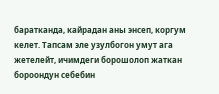баратканда, кайрадан аны энсеп, коргум келет. Тапсам эле узулбогон умут ага жетелейт, ичимдеги борошолоп жаткан бороондун себебин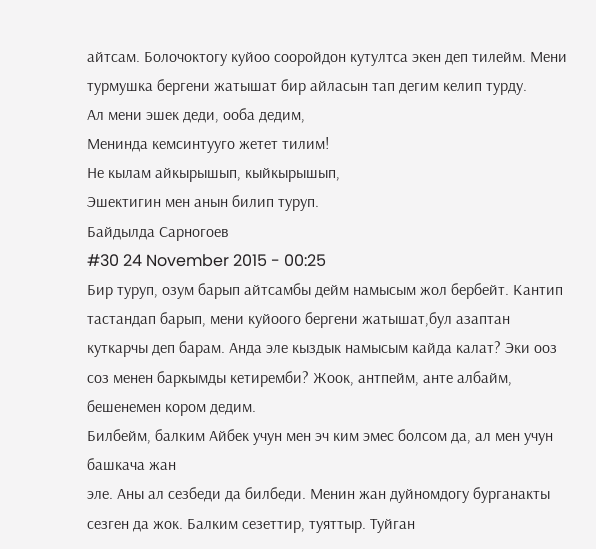айтсам. Болочоктогу куйоо сооройдон кутултса экен деп тилейм. Мени турмушка бергени жатышат бир айласын тап дегим келип турду.
Ал мени эшек деди, ооба дедим,
Менинда кемсинтууго жетет тилим!
Не кылам айкырышып, кыйкырышып,
Эшектигин мен анын билип туруп.
Байдылда Сарногоев
#30 24 November 2015 - 00:25
Бир туруп, озум барып айтсамбы дейм намысым жол бербейт. Кантип тастандап барып, мени куйоого бергени жатышат,бул азаптан куткарчы деп барам. Анда эле кыздык намысым кайда калат? Эки ооз соз менен баркымды кетиремби? Жоок, антпейм, анте албайм, бешенемен кором дедим.
Билбейм, балким Айбек учун мен эч ким эмес болсом да, ал мен учун башкача жан
эле. Аны ал сезбеди да билбеди. Менин жан дуйномдогу бурганакты сезген да жок. Балким сезеттир, туяттыр. Туйган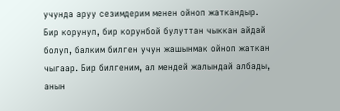учунда аруу сезимдерим менен ойноп жаткандыр. Бир корунуп, бир корунбой булуттан чыккан айдай болуп, балким билген учун жашынмак ойноп жаткан чыгаар. Бир билгеним, ал мендей жалындай албады, анын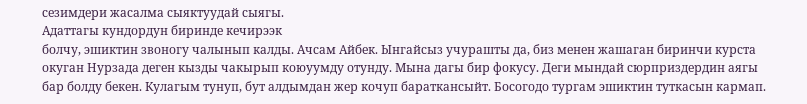сезимдери жасалма сыяктуудай сыягы.
Адаттагы кундордун биринде кечирээк
болчу, эшиктин звоногу чалынып калды. Ачсам Айбек. Ынгайсыз учурашты да, биз менен жашаган биринчи курста окуган Нурзада деген кызды чакырып коюуумду отунду. Мына дагы бир фокусу. Деги мындай сюрприздердин аягы бар болду бекен. Кулагым тунуп, бут алдымдан жер кочуп бараткансыйт. Босогодо тургам эшиктин туткасын кармап.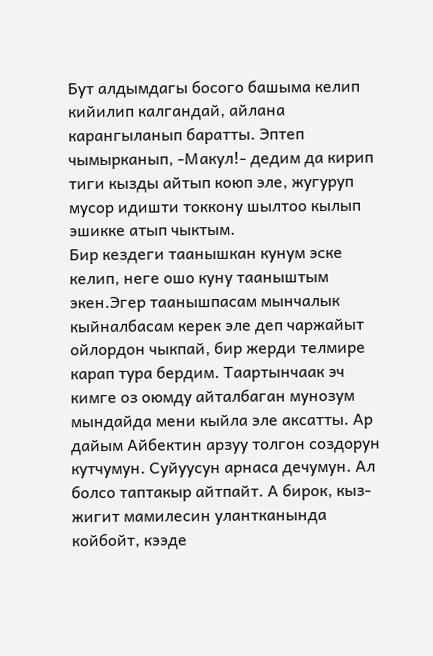Бут алдымдагы босого башыма келип кийилип калгандай, айлана карангыланып баратты. Эптеп чымырканып, -Макул!- дедим да кирип тиги кызды айтып коюп эле, жугуруп мусор идишти токкону шылтоо кылып эшикке атып чыктым.
Бир кездеги таанышкан кунум эске келип, неге ошо куну тааныштым экен.Эгер таанышпасам мынчалык кыйналбасам керек эле деп чаржайыт ойлордон чыкпай, бир жерди телмире карап тура бердим. Таартынчаак эч кимге оз оюмду айталбаган мунозум мындайда мени кыйла эле аксатты. Ар дайым Айбектин арзуу толгон создорун кутчумун. Суйуусун арнаса дечумун. Ал болсо таптакыр айтпайт. А бирок, кыз-жигит мамилесин улантканында койбойт, кээде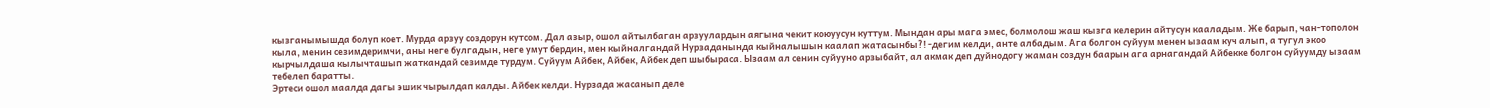кызганымышда болуп коет. Мурда арзуу создорун кутсом. Дал азыр, ошол айтылбаган арзуулардын аягына чекит коюуусун куттум. Мындан ары мага эмес, болмолош жаш кызга келерин айтусун кааладым. Же барып, чан-тополон кыла, менин сезимдеримчи, аны неге булгадын, неге умут бердин, мен кыйналгандай Нурзаданында кыйналышын каалап жатасынбы?! -дегим келди, анте албадым. Ага болгон суйуум менен ызаам куч алып, а тугул экоо кырчылдаша кылычташып жаткандай сезимде турдум. Суйуум Айбек, Айбек, Айбек деп шыбыраса. Ызаам ал сенин суйууно арзыбайт, ал акмак деп дуйнодогу жаман создун баарын ага арнагандай Айбекке болгон суйуумду ызаам тебелеп баратты.
Эртеси ошол маалда дагы эшик чырылдап калды. Айбек келди. Нурзада жасанып деле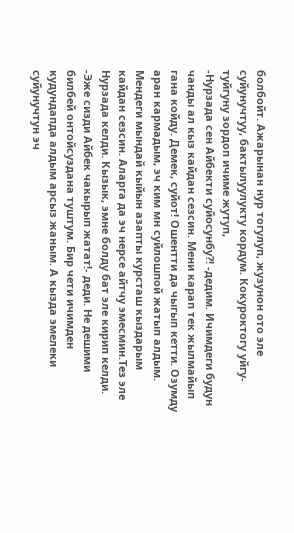болбойт. Ажарынан нур тогулуп, жузунон ото эле суйунучтуу, бактылуулукту кордум. Кокуроктогу уйгу-туйгуну зордоп ичиме жутуп,
-Нурзада сен Айбекти суйосунбу?! -дедим. Ичимдеги будун чанды ал кыз кайдан сезсин. Мени карап тек жылмайып гана койду. Демек, суйот! Ошентти да чыгып кетти. Озумду аран кармадым, эч ким мн суйлошпой жатып алдым. Мендеги мындай кыйын азапты курсташ кыздарым кайдан сезсин. Аларга да эч нерсе айтчу эмесмин.Тез эле Нурзада келди. Кызык, эмне болду бат эле кирип келди.
-Эже сизди Айбек чакырып жатат!- деди. Не дешими билбей онтойсуздана туштум. Бир чети ичимден кудундапда алдым арсыз жаным. А кызда эмелеки суйунучтун эч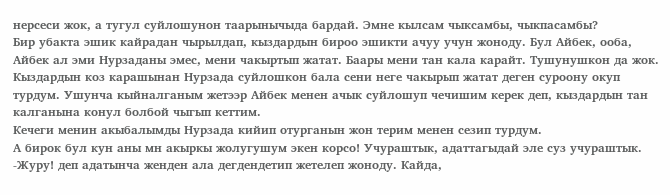нерсеси жок, а тугул суйлошунон таарынычыда бардай. Эмне кылсам чыксамбы, чыкпасамбы?
Бир убакта эшик кайрадан чырылдап, кыздардын бироо эшикти ачуу учун жоноду. Бул Айбек, ооба, Айбек ал эми Нурзаданы эмес, мени чакыртып жатат. Баары мени тан кала карайт. Тушунушкон да жок. Кыздардын коз карашынан Нурзада суйлошкон бала сени неге чакырып жатат деген суроону окуп турдум. Ушунча кыйналганым жетээр Айбек менен ачык суйлошуп чечишим керек деп, кыздардын тан калганына конул болбой чыгып кеттим.
Кечеги менин акыбалымды Нурзада кийип отурганын жон терим менен сезип турдум.
А бирок бул кун аны мн акыркы жолугушум экен корсо! Учураштык, адаттагыдай эле суз учураштык.
-Журу! деп адатынча женден ала дегдендетип жетелеп жоноду. Кайда,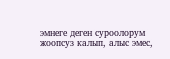эмнеге деген суроолорум жоопсуз калып, алыс эмес,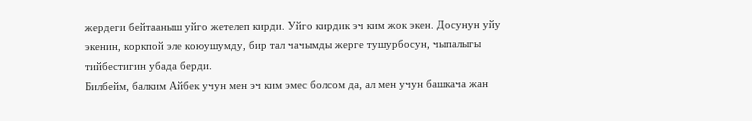жердеги бейтааныш уйго жетелеп кирди. Уйго кирдик эч ким жок экен. Досунун уйу экенин, коркпой эле коюушумду, бир тал чачымды жерге тушурбосун, чыпалыгы тийбестигин убада берди.
Билбейм, балким Айбек учун мен эч ким эмес болсом да, ал мен учун башкача жан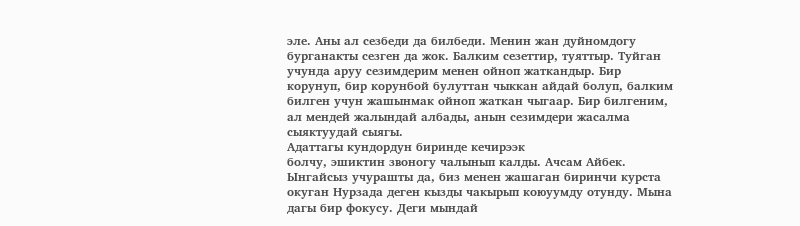эле. Аны ал сезбеди да билбеди. Менин жан дуйномдогу бурганакты сезген да жок. Балким сезеттир, туяттыр. Туйган учунда аруу сезимдерим менен ойноп жаткандыр. Бир корунуп, бир корунбой булуттан чыккан айдай болуп, балким билген учун жашынмак ойноп жаткан чыгаар. Бир билгеним, ал мендей жалындай албады, анын сезимдери жасалма сыяктуудай сыягы.
Адаттагы кундордун биринде кечирээк
болчу, эшиктин звоногу чалынып калды. Ачсам Айбек. Ынгайсыз учурашты да, биз менен жашаган биринчи курста окуган Нурзада деген кызды чакырып коюуумду отунду. Мына дагы бир фокусу. Деги мындай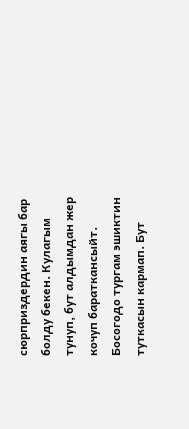сюрприздердин аягы бар болду бекен. Кулагым тунуп, бут алдымдан жер кочуп бараткансыйт. Босогодо тургам эшиктин туткасын кармап. Бут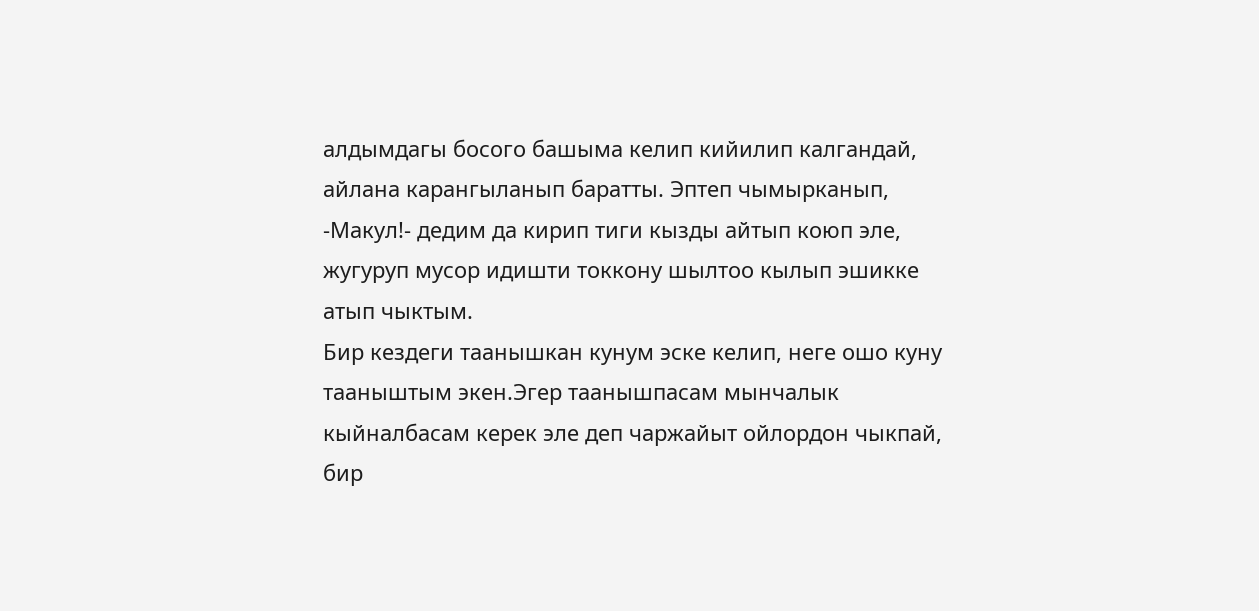алдымдагы босого башыма келип кийилип калгандай, айлана карангыланып баратты. Эптеп чымырканып, -Макул!- дедим да кирип тиги кызды айтып коюп эле, жугуруп мусор идишти токкону шылтоо кылып эшикке атып чыктым.
Бир кездеги таанышкан кунум эске келип, неге ошо куну тааныштым экен.Эгер таанышпасам мынчалык кыйналбасам керек эле деп чаржайыт ойлордон чыкпай, бир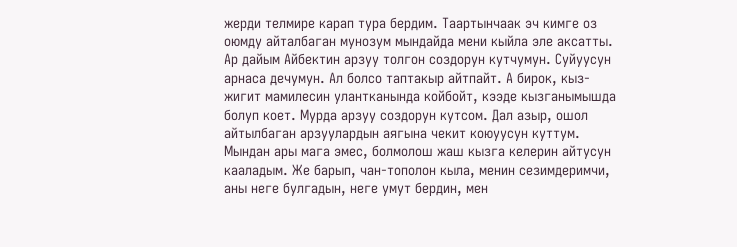жерди телмире карап тура бердим. Таартынчаак эч кимге оз оюмду айталбаган мунозум мындайда мени кыйла эле аксатты. Ар дайым Айбектин арзуу толгон создорун кутчумун. Суйуусун арнаса дечумун. Ал болсо таптакыр айтпайт. А бирок, кыз-жигит мамилесин улантканында койбойт, кээде кызганымышда болуп коет. Мурда арзуу создорун кутсом. Дал азыр, ошол айтылбаган арзуулардын аягына чекит коюуусун куттум. Мындан ары мага эмес, болмолош жаш кызга келерин айтусун кааладым. Же барып, чан-тополон кыла, менин сезимдеримчи, аны неге булгадын, неге умут бердин, мен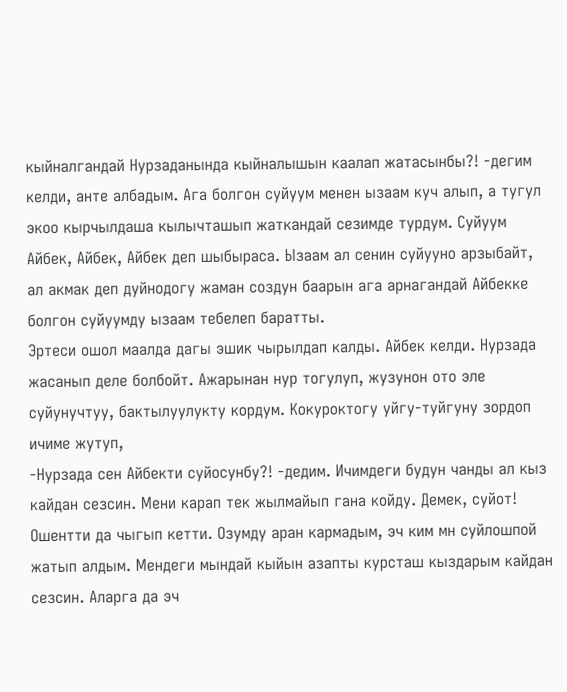кыйналгандай Нурзаданында кыйналышын каалап жатасынбы?! -дегим келди, анте албадым. Ага болгон суйуум менен ызаам куч алып, а тугул экоо кырчылдаша кылычташып жаткандай сезимде турдум. Суйуум Айбек, Айбек, Айбек деп шыбыраса. Ызаам ал сенин суйууно арзыбайт, ал акмак деп дуйнодогу жаман создун баарын ага арнагандай Айбекке болгон суйуумду ызаам тебелеп баратты.
Эртеси ошол маалда дагы эшик чырылдап калды. Айбек келди. Нурзада жасанып деле болбойт. Ажарынан нур тогулуп, жузунон ото эле суйунучтуу, бактылуулукту кордум. Кокуроктогу уйгу-туйгуну зордоп ичиме жутуп,
-Нурзада сен Айбекти суйосунбу?! -дедим. Ичимдеги будун чанды ал кыз кайдан сезсин. Мени карап тек жылмайып гана койду. Демек, суйот! Ошентти да чыгып кетти. Озумду аран кармадым, эч ким мн суйлошпой жатып алдым. Мендеги мындай кыйын азапты курсташ кыздарым кайдан сезсин. Аларга да эч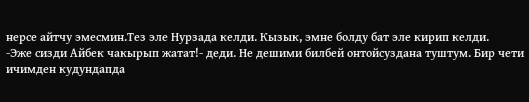нерсе айтчу эмесмин.Тез эле Нурзада келди. Кызык, эмне болду бат эле кирип келди.
-Эже сизди Айбек чакырып жатат!- деди. Не дешими билбей онтойсуздана туштум. Бир чети ичимден кудундапда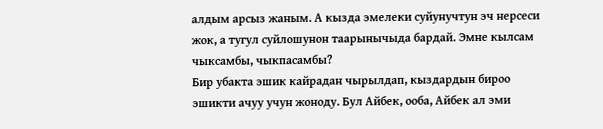алдым арсыз жаным. А кызда эмелеки суйунучтун эч нерсеси жок, а тугул суйлошунон таарынычыда бардай. Эмне кылсам чыксамбы, чыкпасамбы?
Бир убакта эшик кайрадан чырылдап, кыздардын бироо эшикти ачуу учун жоноду. Бул Айбек, ооба, Айбек ал эми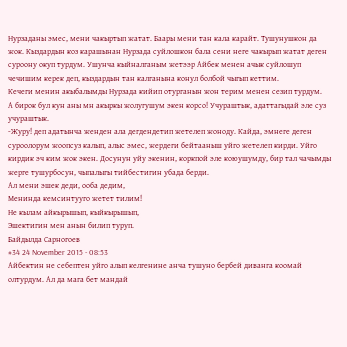Нурзаданы эмес, мени чакыртып жатат. Баары мени тан кала карайт. Тушунушкон да жок. Кыздардын коз карашынан Нурзада суйлошкон бала сени неге чакырып жатат деген суроону окуп турдум. Ушунча кыйналганым жетээр Айбек менен ачык суйлошуп чечишим керек деп, кыздардын тан калганына конул болбой чыгып кеттим.
Кечеги менин акыбалымды Нурзада кийип отурганын жон терим менен сезип турдум.
А бирок бул кун аны мн акыркы жолугушум экен корсо! Учураштык, адаттагыдай эле суз учураштык.
-Журу! деп адатынча женден ала дегдендетип жетелеп жоноду. Кайда, эмнеге деген суроолорум жоопсуз калып, алыс эмес, жердеги бейтааныш уйго жетелеп кирди. Уйго кирдик эч ким жок экен. Досунун уйу экенин, коркпой эле коюушумду, бир тал чачымды жерге тушурбосун, чыпалыгы тийбестигин убада берди.
Ал мени эшек деди, ооба дедим,
Менинда кемсинтууго жетет тилим!
Не кылам айкырышып, кыйкырышып,
Эшектигин мен анын билип туруп.
Байдылда Сарногоев
#34 24 November 2015 - 08:53
Айбектин не себептен уйго алып келгенине анча тушуно бербей диванга коомай олтурдум. Ал да мага бет мандай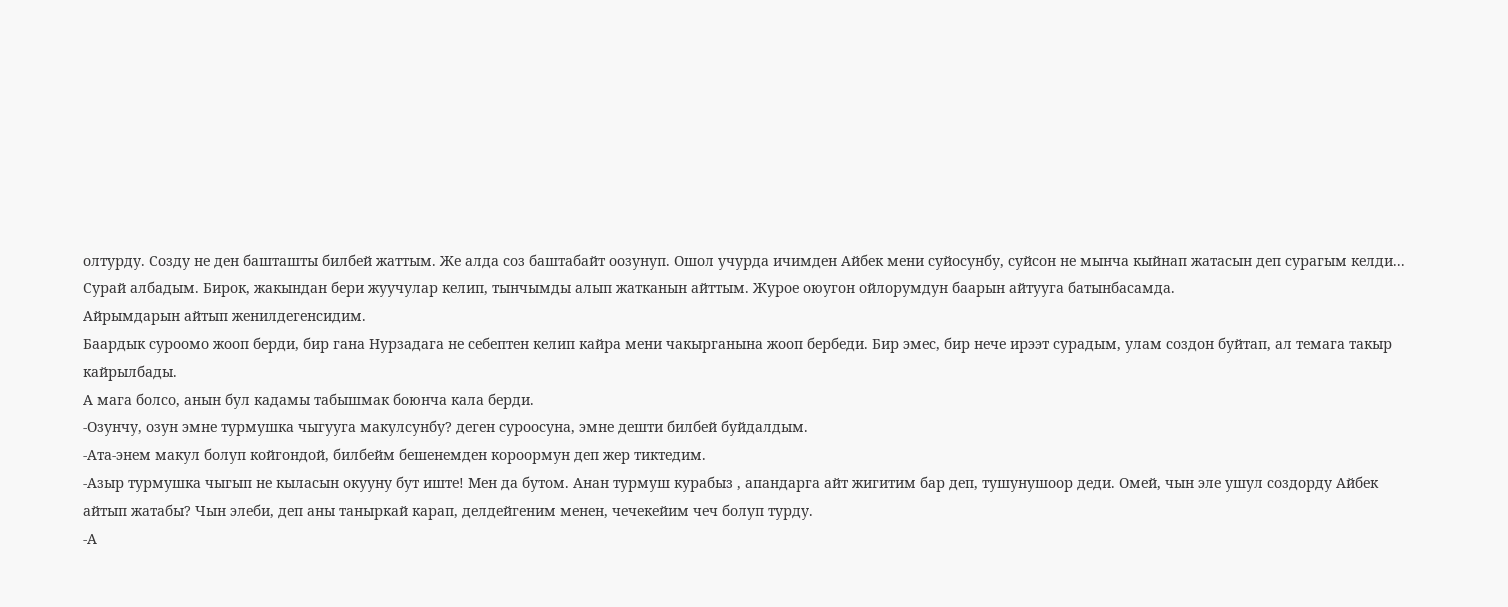олтурду. Созду не ден башташты билбей жаттым. Же алда соз баштабайт оозунуп. Ошол учурда ичимден Айбек мени суйосунбу, суйсон не мынча кыйнап жатасын деп сурагым келди... Сурай албадым. Бирок, жакындан бери жуучулар келип, тынчымды алып жатканын айттым. Журое оюугон ойлорумдун баарын айтууга батынбасамда.
Айрымдарын айтып женилдегенсидим.
Баардык суроомо жооп берди, бир гана Нурзадага не себептен келип кайра мени чакырганына жооп бербеди. Бир эмес, бир нече ирээт сурадым, улам создон буйтап, ал темага такыр кайрылбады.
А мага болсо, анын бул кадамы табышмак боюнча кала берди.
-Озунчу, озун эмне турмушка чыгууга макулсунбу? деген суроосуна, эмне дешти билбей буйдалдым.
-Ата-энем макул болуп койгондой, билбейм бешенемден короормун деп жер тиктедим.
-Азыр турмушка чыгып не кыласын окууну бут иште! Мен да бутом. Анан турмуш курабыз , апандарга айт жигитим бар деп, тушунушоор деди. Омей, чын эле ушул создорду Айбек айтып жатабы? Чын элеби, деп аны таныркай карап, делдейгеним менен, чечекейим чеч болуп турду.
-А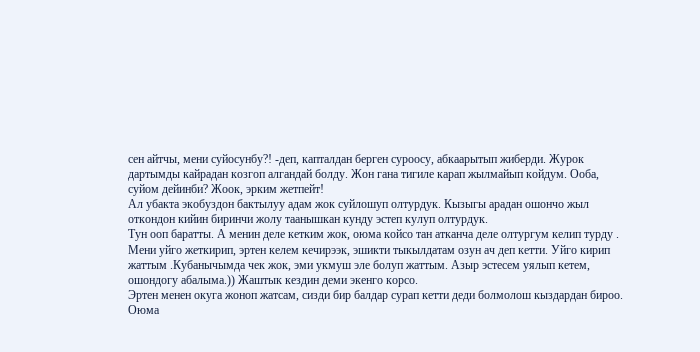сен айтчы, мени суйосунбу?! -деп, капталдан берген суроосу, абкаарытып жиберди. Журок дартымды кайрадан козгоп алгандай болду. Жон гана тигиле карап жылмайып койдум. Ооба, суйом дейинби? Жоок, эрким жетпейт!
Ал убакта экобуздон бактылуу адам жок суйлошуп олтурдук. Кызыгы арадан ошончо жыл откондон кийин биринчи жолу таанышкан кунду эстеп кулуп олтурдук.
Тун ооп баратты. А менин деле кетким жок, оюма койсо тан атканча деле олтургум келип турду .
Мени уйго жеткирип, эртен келем кечирээк, эшикти тыкылдатам озун ач деп кетти. Уйго кирип жаттым .Кубанычымда чек жок, эми укмуш эле болуп жаттым. Азыр эстесем уялып кетем, ошондогу абалыма.)) Жаштык кездин деми экенго корсо.
Эртен менен окуга жоноп жатсам, сизди бир балдар сурап кетти деди болмолош кыздардан бироо. Оюма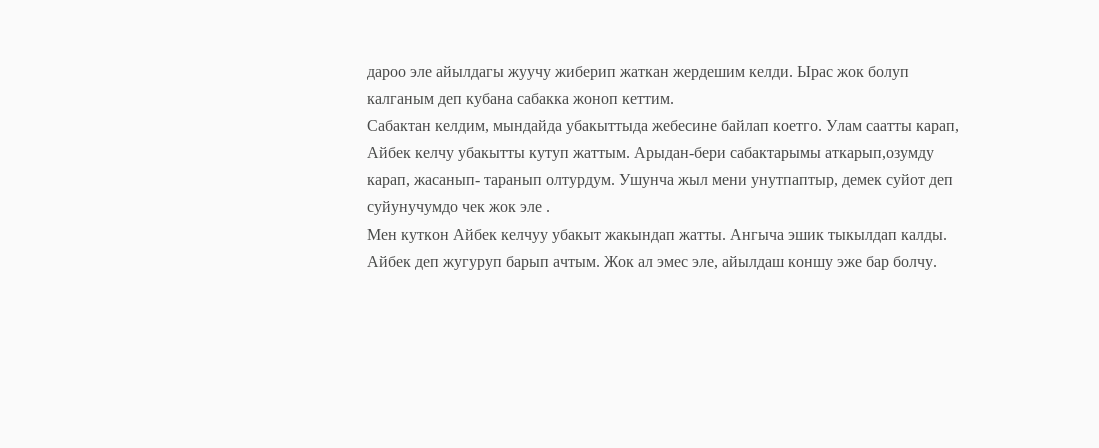дароо эле айылдагы жуучу жиберип жаткан жердешим келди. Ырас жок болуп калганым деп кубана сабакка жоноп кеттим.
Сабактан келдим, мындайда убакыттыда жебесине байлап коетго. Улам саатты карап, Айбек келчу убакытты кутуп жаттым. Арыдан-бери сабактарымы аткарып,озумду карап, жасанып- таранып олтурдум. Ушунча жыл мени унутпаптыр, демек суйот деп суйунучумдо чек жок эле .
Мен куткон Айбек келчуу убакыт жакындап жатты. Ангыча эшик тыкылдап калды. Айбек деп жугуруп барып ачтым. Жок ал эмес эле, айылдаш коншу эже бар болчу.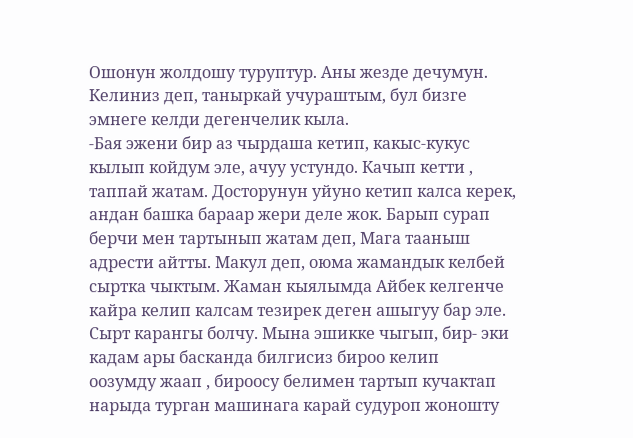Ошонун жолдошу туруптур. Аны жезде дечумун. Келиниз деп, таныркай учураштым, бул бизге эмнеге келди дегенчелик кыла.
-Бая эжени бир аз чырдаша кетип, какыс-кукус кылып койдум эле, ачуу устундо. Качып кетти , таппай жатам. Досторунун уйуно кетип калса керек, андан башка бараар жери деле жок. Барып сурап берчи мен тартынып жатам деп, Мага тааныш адрести айтты. Макул деп, оюма жамандык келбей сыртка чыктым. Жаман кыялымда Айбек келгенче кайра келип калсам тезирек деген ашыгуу бар эле. Сырт карангы болчу. Мына эшикке чыгып, бир- эки кадам ары басканда билгисиз бироо келип
оозумду жаап , бироосу белимен тартып кучактап нарыда турган машинага карай судуроп жоношту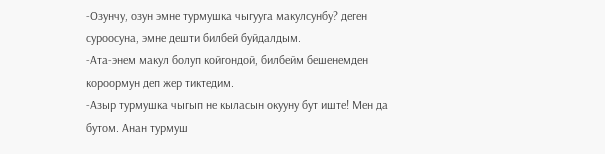-Озунчу, озун эмне турмушка чыгууга макулсунбу? деген суроосуна, эмне дешти билбей буйдалдым.
-Ата-энем макул болуп койгондой, билбейм бешенемден короормун деп жер тиктедим.
-Азыр турмушка чыгып не кыласын окууну бут иште! Мен да бутом. Анан турмуш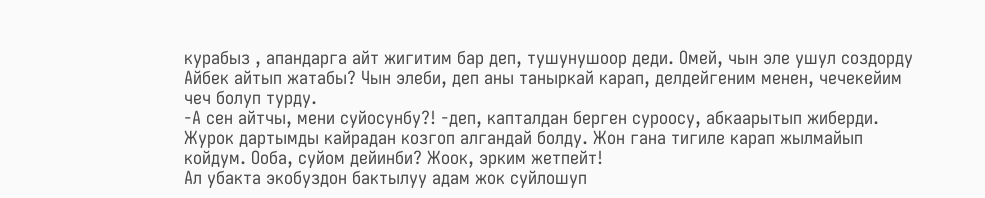курабыз , апандарга айт жигитим бар деп, тушунушоор деди. Омей, чын эле ушул создорду Айбек айтып жатабы? Чын элеби, деп аны таныркай карап, делдейгеним менен, чечекейим чеч болуп турду.
-А сен айтчы, мени суйосунбу?! -деп, капталдан берген суроосу, абкаарытып жиберди. Журок дартымды кайрадан козгоп алгандай болду. Жон гана тигиле карап жылмайып койдум. Ооба, суйом дейинби? Жоок, эрким жетпейт!
Ал убакта экобуздон бактылуу адам жок суйлошуп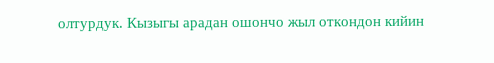олтурдук. Кызыгы арадан ошончо жыл откондон кийин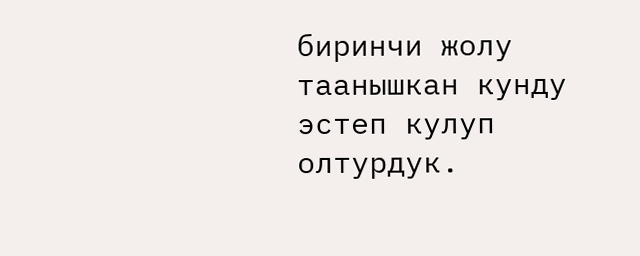биринчи жолу таанышкан кунду эстеп кулуп олтурдук.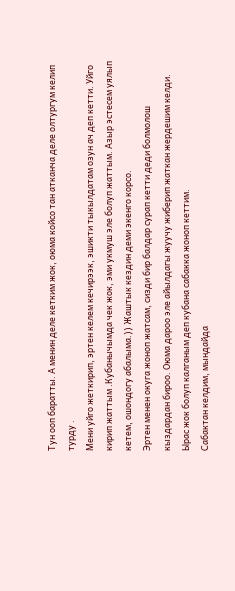Тун ооп баратты. А менин деле кетким жок, оюма койсо тан атканча деле олтургум келип турду .
Мени уйго жеткирип, эртен келем кечирээк, эшикти тыкылдатам озун ач деп кетти. Уйго кирип жаттым .Кубанычымда чек жок, эми укмуш эле болуп жаттым. Азыр эстесем уялып кетем, ошондогу абалыма.)) Жаштык кездин деми экенго корсо.
Эртен менен окуга жоноп жатсам, сизди бир балдар сурап кетти деди болмолош кыздардан бироо. Оюма дароо эле айылдагы жуучу жиберип жаткан жердешим келди. Ырас жок болуп калганым деп кубана сабакка жоноп кеттим.
Сабактан келдим, мындайда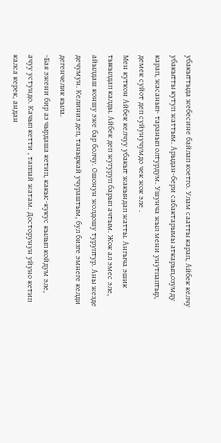убакыттыда жебесине байлап коетго. Улам саатты карап, Айбек келчу убакытты кутуп жаттым. Арыдан-бери сабактарымы аткарып,озумду карап, жасанып- таранып олтурдум. Ушунча жыл мени унутпаптыр, демек суйот деп суйунучумдо чек жок эле .
Мен куткон Айбек келчуу убакыт жакындап жатты. Ангыча эшик тыкылдап калды. Айбек деп жугуруп барып ачтым. Жок ал эмес эле, айылдаш коншу эже бар болчу. Ошонун жолдошу туруптур. Аны жезде дечумун. Келиниз деп, таныркай учураштым, бул бизге эмнеге келди дегенчелик кыла.
-Бая эжени бир аз чырдаша кетип, какыс-кукус кылып койдум эле, ачуу устундо. Качып кетти , таппай жатам. Досторунун уйуно кетип калса керек, андан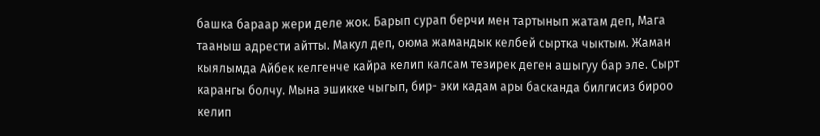башка бараар жери деле жок. Барып сурап берчи мен тартынып жатам деп, Мага тааныш адрести айтты. Макул деп, оюма жамандык келбей сыртка чыктым. Жаман кыялымда Айбек келгенче кайра келип калсам тезирек деген ашыгуу бар эле. Сырт карангы болчу. Мына эшикке чыгып, бир- эки кадам ары басканда билгисиз бироо келип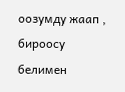оозумду жаап , бироосу белимен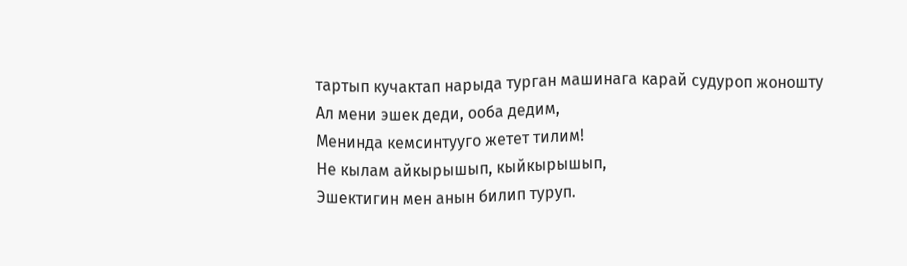тартып кучактап нарыда турган машинага карай судуроп жоношту
Ал мени эшек деди, ооба дедим,
Менинда кемсинтууго жетет тилим!
Не кылам айкырышып, кыйкырышып,
Эшектигин мен анын билип туруп.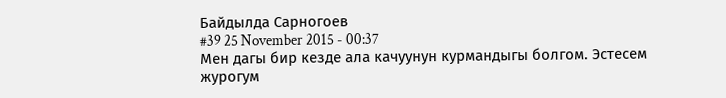Байдылда Сарногоев
#39 25 November 2015 - 00:37
Мен дагы бир кезде ала качуунун курмандыгы болгом. Эстесем журогум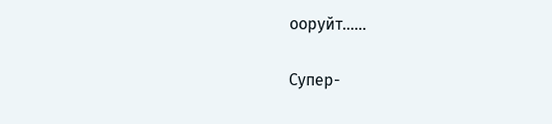ооруйт......

Супер-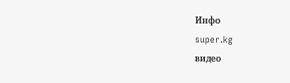Инфо
super.kg
видео